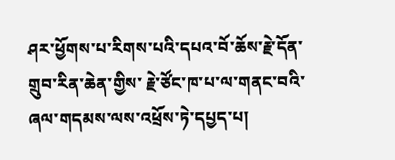ཤར་ཕྱོགས་པ་རིགས་པའི་དཔའ་བོ་ཆོས་རྗེ་དོན་གྲུབ་རིན་ཆེན་གྱིས་ རྗེ་ཙོང་ཁ་པ་ལ་གནང་བའི་ཞལ་གདམས་ལས་འཕྲོས་ཏེ་དཔྱད་པ།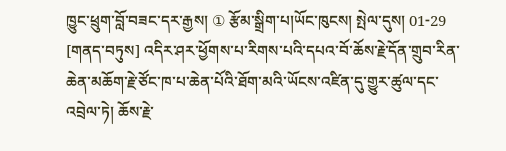ཁྱུང་ཕྲུག་བློ་བཟང་དར་རྒྱས། ① རྩོམ་སྒྲིག་པ།ཡོང་ཁུངས། སྤེལ་དུས། 01-29
[གནད་བཏུས] འདིར་ཤར་ཕྱོགས་པ་རིགས་པའི་དཔའ་བོ་ཆོས་རྗེ་དོན་གྲུབ་རིན་ཆེན་མཆོག་རྗེ་ཙོང་ཁ་པ་ཆེན་པོའི་ཐོག་མའི་ཡོངས་འཛིན་དུ་གྱུར་ཚུལ་དང་འབྲེལ་ཏེ། ཆོས་རྗེ་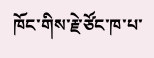ཁོང་གིས་རྗེ་ཙོང་ཁ་པ་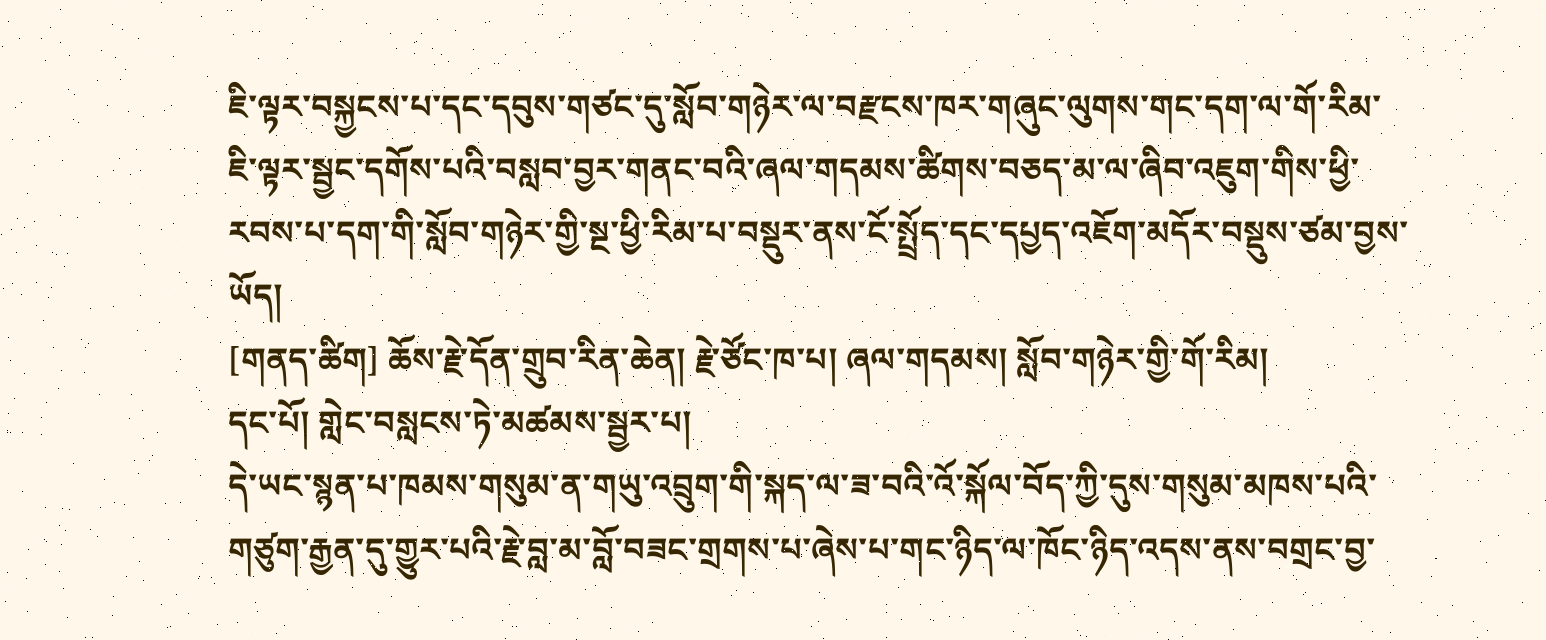ཇི་ལྟར་བསྐྱངས་པ་དང་དབུས་གཙང་དུ་སློབ་གཉེར་ལ་བརྫངས་ཁར་གཞུང་ལུགས་གང་དག་ལ་གོ་རིམ་ཇི་ལྟར་སྦྱང་དགོས་པའི་བསླབ་བྱར་གནང་བའི་ཞལ་གདམས་ཚིགས་བཅད་མ་ལ་ཞིབ་འཇུག་གིས་ཕྱི་རབས་པ་དག་གི་སློབ་གཉེར་གྱི་སྔ་ཕྱི་རིམ་པ་བསྡུར་ནས་ངོ་སྤྲོད་དང་དཔྱད་འཇོག་མདོར་བསྡུས་ཙམ་བྱས་ཡོད།
[གནད་ཚིག] ཆོས་རྗེ་དོན་གྲུབ་རིན་ཆེན། རྗེ་ཙོང་ཁ་པ། ཞལ་གདམས། སློབ་གཉེར་གྱི་གོ་རིམ།
དང་པོ། གླེང་བསླངས་ཏེ་མཚམས་སྦྱར་པ།
དེ་ཡང་སྙན་པ་ཁམས་གསུམ་ན་གཡུ་འབྲུག་གི་སྐད་ལ་ཟ་བའི་འོ་སྐོལ་བོད་ཀྱི་དུས་གསུམ་མཁས་པའི་གཙུག་རྒྱན་དུ་གྱུར་པའི་རྗེ་བླ་མ་བློ་བཟང་གྲགས་པ་ཞེས་པ་གང་ཉིད་ལ་ཁོང་ཉིད་འདས་ནས་བགྲང་བྱ་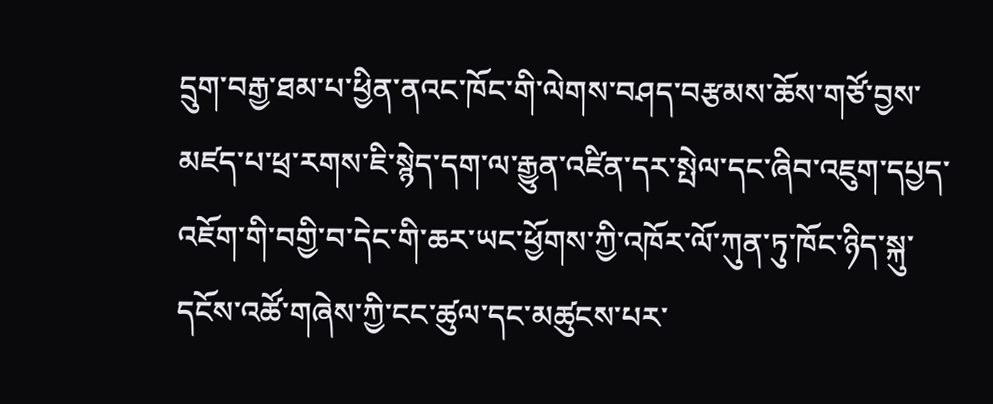དྲུག་བརྒྱ་ཐམ་པ་ཕྱིན་ནའང་ཁོང་གི་ལེགས་བཤད་བརྩམས་ཆོས་གཙོ་བྱས་མཛད་པ་ཕྲ་རགས་ཇི་སྙེད་དག་ལ་རྒྱུན་འཛིན་དར་སྤེལ་དང་ཞིབ་འཇུག་དཔྱད་འཇོག་གི་བགྱི་བ་དེང་གི་ཆར་ཡང་ཕྱོགས་ཀྱི་འཁོར་ལོ་ཀུན་ཏུ་ཁོང་ཉིད་སྐུ་དངོས་འཚོ་གཞེས་ཀྱི་ངང་ཚུལ་དང་མཚུངས་པར་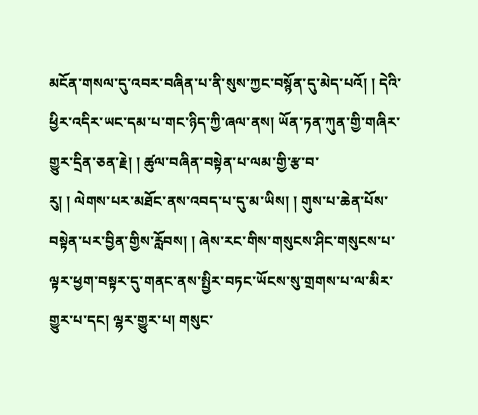མངོན་གསལ་དུ་འབར་བཞིན་པ་ནི་སུས་ཀྱང་བསྙོན་དུ་མེད་པའོ། ། དེའི་ཕྱིར་འདིར་ཡང་དམ་པ་གང་ཉིད་ཀྱི་ཞལ་ནས། ཡོན་ཏན་ཀུན་གྱི་གཞིར་གྱུར་དྲིན་ཅན་རྗེ། ། ཚུལ་བཞིན་བསྟེན་པ་ལམ་གྱི་རྩ་བ་
རུ། ། ལེགས་པར་མཐོང་ནས་འབད་པ་དུ་མ་ཡིས། ། གུས་པ་ཆེན་པོས་བསྟེན་པར་བྱིན་གྱིས་རློབས། ། ཞེས་རང་གིས་གསུངས་ཤིང་གསུངས་པ་ལྟར་ཕྱག་བསྟར་དུ་གནང་ནས་སྤྱིར་བཏང་ཡོངས་སུ་གྲགས་པ་ལ་མིར་གྱུར་པ་དང། ལྷར་གྱུར་པ། གསུང་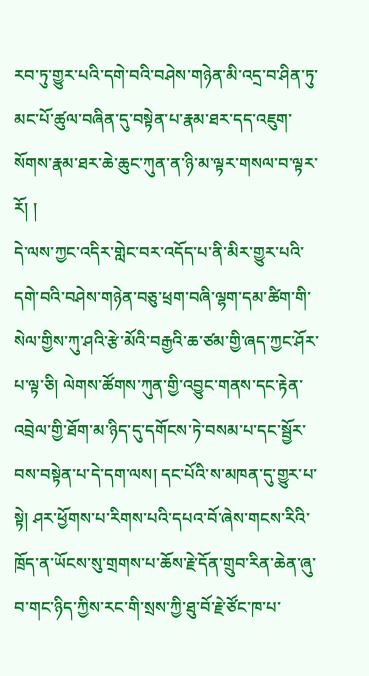རབ་ཏུ་གྱུར་པའི་དགེ་བའི་བཤེས་གཉེན་མི་འདྲ་བ་ཤིན་ཏུ་མང་པོ་ཚུལ་བཞིན་དུ་བསྟེན་པ་རྣམ་ཐར་དད་འཇུག་སོགས་རྣམ་ཐར་ཆེ་ཆུང་ཀུན་ན་ཉི་མ་ལྟར་གསལ་བ་ལྟར་རོ། །
དེ་ལས་ཀྱང་འདིར་གླེང་བར་འདོད་པ་ནི་མིར་གྱུར་པའི་དགེ་བའི་བཤེས་གཉེན་བཅུ་ཕྲག་བཞི་ལྷག་དམ་ཚིག་གི་སེལ་གྱིས་ཀུ་ཤའི་རྩེ་མོའི་བརྒྱའི་ཆ་ཙམ་གྱི་ཞད་ཀྱང་ཤོར་པ་ལྟ་ཅི། ལེགས་ཚོགས་ཀུན་གྱི་འབྱུང་གནས་དང་རྟེན་འབྲེལ་གྱི་ཐོག་མ་ཉིད་དུ་དགོངས་ཏེ་བསམ་པ་དང་སྦྱོར་བས་བསྟེན་པ་དེ་དག་ལས། དང་པོའི་ས་མཁན་དུ་གྱུར་པ་སྟེ། ཤར་ཕྱོགས་པ་རིགས་པའི་དཔའ་བོ་ཞེས་གངས་རིའི་ཁྲོད་ན་ཡོངས་སུ་གྲགས་པ་ཆོས་རྗེ་དོན་གྲུབ་རིན་ཆེན་ཞུ་བ་གང་ཉིད་ཀྱིས་རང་གི་སྲས་ཀྱི་ཐུ་བོ་རྗེ་ཙོང་ཁ་པ་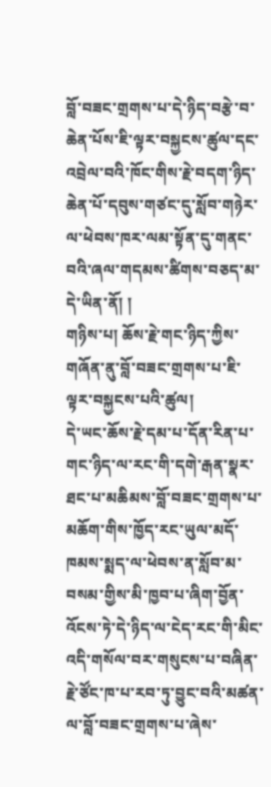བློ་བཟང་གྲགས་པ་དེ་ཉིད་བརྩེ་བ་ཆེན་པོས་ཇི་ལྟར་བསྐྱངས་ཚུལ་དང་འབྲེལ་བའི་ཁོང་གིས་རྗེ་བདག་ཉིད་ཆེན་པོ་དབུས་གཙང་དུ་སློབ་གཉེར་ལ་ཕེབས་ཁར་ལམ་སྟོན་དུ་གནང་བའི་ཞལ་གདམས་ཚིགས་བཅད་མ་དེ་ཡིན་ནོ། །
གཉིས་པ། ཆོས་རྗེ་གང་ཉིད་ཀྱིས་གཞོན་ནུ་བློ་བཟང་གྲགས་པ་ཇི་ལྟར་བསྐྱངས་པའི་ཚུལ།
དེ་ཡང་ཆོས་རྗེ་དམ་པ་དོན་རིན་པ་གང་ཉིད་ལ་རང་གི་དགེ་རྒན་སྣར་ཐང་པ་མཆིམས་བློ་བཟང་གྲགས་པ་མཆོག་གིས་ཁྱོད་རང་ཡུལ་མདོ་ཁམས་སྨད་ལ་ཕེབས་ན་སློབ་མ་བསམ་གྱིས་མི་ཁྱབ་པ་ཞིག་བྱོན་འོངས་ཏེ་དེ་ཉིད་ལ་ངེད་རང་གི་མིང་འདི་གསོལ་བར་གསུངས་པ་བཞིན་རྗེ་ཙོང་ཁ་པ་རབ་ཏུ་བྱུང་བའི་མཚན་ལ་བློ་བཟང་གྲགས་པ་ཞེས་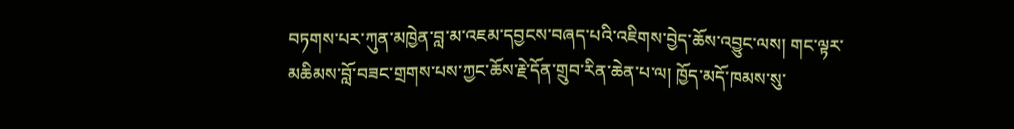བཏགས་པར་ཀུན་མཁྱེན་བླ་མ་འཇམ་དབྱངས་བཞད་པའི་འཇིགས་བྱེད་ཆོས་འབྱུང་ལས། གང་ལྟར་མཆིམས་བློ་བཟང་གྲགས་པས་ཀྱང་ཆོས་རྗེ་དོན་གྲུབ་རིན་ཆེན་པ་ལ། ཁྱོད་མདོ་ཁམས་སུ་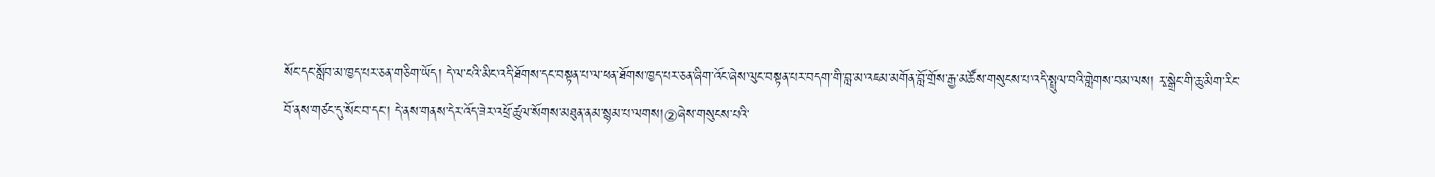སོང་དང་སློབ་མ་ཁྱད་པར་ཅན་གཅིག་ཡོད། དེ་ལ་ངའི་མིང་འདི་ཐོགས་དང་བསྟན་པ་ལ་ཕན་ཐོགས་ཁྱད་པར་ཅན་ཞིག་འོང་ཞེས་ལུང་བསྟན་པར་བདག་གི་བླ་མ་འཇམ་མགོན་བློ་གྲོས་རྒྱ་མཚོས་གསུངས་པ་འདི་སྤྲུལ་བའི་གླེགས་བམ་ལས། རྭ་སྒྲེང་གི་ཆུ་མིག་རིང་བོ་ནས་གཙང་དུ་སོང་བ་དང་། དེ་ནས་གནས་དེར་འོད་ཟེར་འཕྲོ་ཚུལ་སོགས་མཐུན་ནམ་སྙམ་པ་ལགས།②ཞེས་གསུངས་པའི་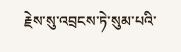རྗེས་སུ་འབྲངས་ཏེ་སུམ་པའི་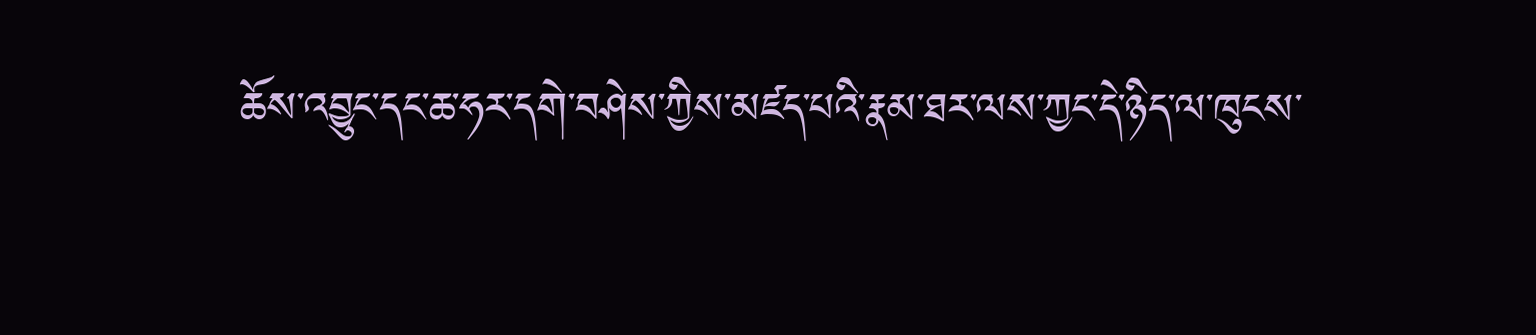ཆོས་འབྱུང་དང་ཆ་ཧར་དགེ་བཤེས་ཀྱིས་མཛད་པའི་རྣམ་ཐར་ལས་ཀྱང་དེ་ཉིད་ལ་ཁུངས་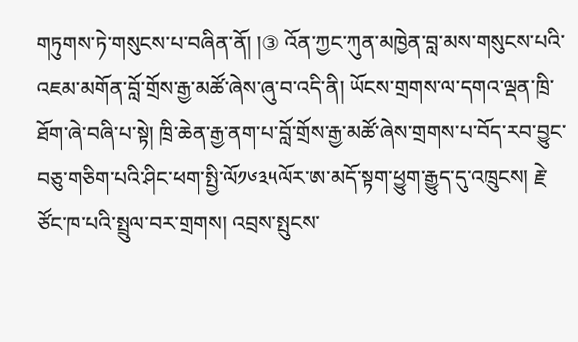གཏུགས་ཏེ་གསུངས་པ་བཞིན་ནོ། །③ འོན་ཀྱང་ཀུན་མཁྱེན་བླ་མས་གསུངས་པའི་འཇམ་མགོན་བློ་གྲོས་རྒྱ་མཚོ་ཞེས་ཞུ་བ་འདི་ནི། ཡོངས་གྲགས་ལ་དགའ་ལྡན་ཁྲི་ཐོག་ཞེ་བཞི་པ་སྟེ། ཁྲི་ཆེན་རྒྱ་ནག་པ་བློ་གྲོས་རྒྱ་མཚོ་ཞེས་གྲགས་པ་བོད་རབ་བྱུང་བཅུ་གཅིག་པའི་ཤིང་ཕག་སྤྱི་ལོ༡༦༣༥ལོར་ཨ་མདོ་སྟག་ཕྱུག་རྒྱུད་དུ་འཁྲུངས། རྗེ་ཙོང་ཁ་པའི་སྤྲུལ་བར་གྲགས། འབྲས་སྤུངས་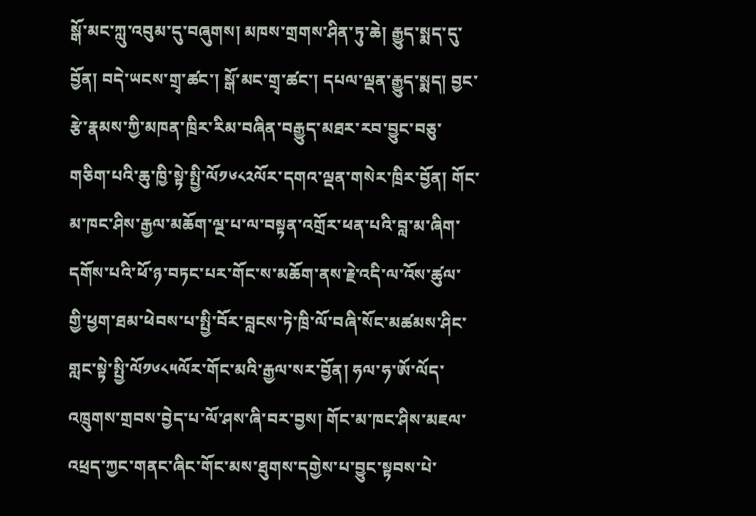སྒོ་མང་ཀླུ་འབུམ་དུ་བཞུགས། མཁས་གྲགས་ཤིན་ཏུ་ཆེ། རྒྱུད་སྨད་དུ་བྱོན། བདེ་ཡངས་གྲྭ་ཚང་། སྒོ་མང་གྲྭ་ཚང་། དཔལ་ལྡན་རྒྱུད་སྨད། བྱང་རྩེ་རྣམས་ཀྱི་མཁན་ཁྲིར་རིམ་བཞིན་བརྒྱུད་མཐར་རབ་བྱུང་བཅུ་གཅིག་པའི་ཆུ་ཁྱི་སྟེ་སྤྱི་ལོ༡༦༨༢ལོར་དགའ་ལྡན་གསེར་ཁྲིར་བྱོན། གོང་མ་ཁང་ཤིས་རྒྱལ་མཆོག་ལྔ་པ་ལ་བསྟན་འགྲོར་ཕན་པའི་བླ་མ་ཞིག་དགོས་པའི་ཕོ་ཉ་བཏང་པར་གོང་ས་མཆོག་ནས་རྗེ་འདི་ལ་འོས་ཚུལ་གྱི་ཕྱག་ཐམ་ཕེབས་པ་སྤྱི་བོར་བླངས་ཏེ་ཁྲི་ལོ་བཞི་སོང་མཚམས་ཤིང་གླང་སྟེ་སྤྱི་ལོ༡༦༨༥ལོར་གོང་མའི་རྒྱལ་སར་བྱོན། ཧལ་ཧ་ཨོ་ལོད་འཁྲུགས་གྲབས་བྱེད་པ་ལོ་ཤས་ཞི་བར་བྱས། གོང་མ་ཁང་ཤིས་མཇལ་འཕྲད་ཀྱང་གནང་ཞིང་གོང་མས་ཐུགས་དགྱེས་པ་བྱུང་སྟབས་པེ་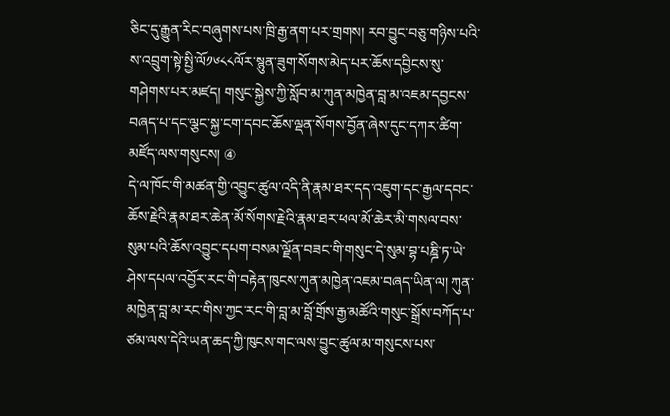ཅིང་དུ་རྒྱུན་རིང་བཞུགས་པས་ཁྲི་རྒྱ་ནག་པར་གྲགས། རབ་བྱུང་བཅུ་གཉིས་པའི་ས་འབྲུག་སྟེ་སྤྱི་ལོ༡༦༨༨ལོར་སྙུན་ཟུག་སོགས་མེད་པར་ཆོས་དབྱིངས་སུ་གཤེགས་པར་མཛད། གསུང་སྐྱེས་ཀྱི་སློབ་མ་ཀུན་མཁྱེན་བླ་མ་འཇམ་དབྱངས་བཞད་པ་དང་ལྕང་སྐྱ་ངག་དབང་ཆོས་ལྡན་སོགས་བྱོན་ཞེས་དུང་དཀར་ཚིག་མཛོད་ལས་གསུངས། ④
དེ་ལ་ཁོང་གི་མཚན་གྱི་འབྱུང་ཚུལ་འདི་ནི་རྣམ་ཐར་དད་འཇུག་དང་རྒྱལ་དབང་ཆོས་རྗེའི་རྣམ་ཐར་ཆེན་མོ་སོགས་རྗེའི་རྣམ་ཐར་ཕལ་མོ་ཆེར་མི་གསལ་བས་སུམ་པའི་ཆོས་འབྱུང་དཔག་བསམ་ལྗོན་བཟང་གི་གསུང་དེ་སུམ་བྷ་པཎྜི་ཏ་ཡེ་ཤེས་དཔལ་འབྱོར་རང་གི་བརྟེན་ཁུངས་ཀུན་མཁྱེན་འཇམ་བཞད་ཡིན་ལ། ཀུན་མཁྱེན་བླ་མ་རང་གིས་ཀྱང་རང་གི་བླ་མ་བློ་གྲོས་རྒྱ་མཚོའི་གསུང་སྒྲོས་བཀོད་པ་ཙམ་ལས་དེའི་ཡན་ཆད་ཀྱི་ཁུངས་གང་ལས་བྱུང་ཚུལ་མ་གསུངས་པས་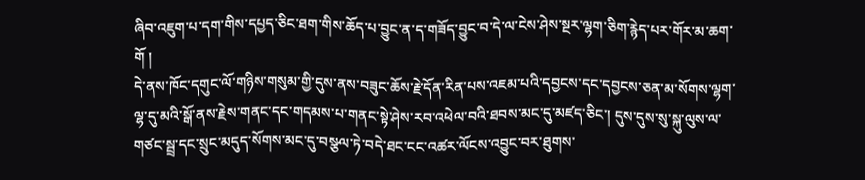ཞིབ་འཇུག་པ་དག་གིས་དཔྱད་ཅིང་ཐག་གིས་ཆོད་པ་བྱུང་ན་ད་གཟོད་བྱུང་བ་དེ་ལ་ངེས་ཤེས་སྔར་ལྷག་ཅིག་རྙེད་པར་གོར་མ་ཆག་གོ །
དེ་ནས་ཁོང་དགུང་ལོ་གཉིས་གསུམ་གྱི་དུས་ནས་བཟུང་ཆོས་རྗེ་དོན་རིན་པས་འཇམ་པའི་དབྱངས་དང་དབྱངས་ཅན་མ་སོགས་ལྷག་ལྷ་དུ་མའི་སྒོ་ནས་རྗེས་གནང་དང་གདམས་པ་གནང་སྟེ་ཤེས་རབ་འཕེལ་བའི་ཐབས་མང་དུ་མཛད་ཅིང་། དུས་དུས་སུ་སྐུ་ལུས་ལ་གཙང་སྦྲ་དང་སྲུང་མདུད་སོགས་མང་དུ་བསྩལ་ཏེ་བདེ་ཐང་ངང་འཚར་ལོངས་འབྱུང་བར་ཐུགས་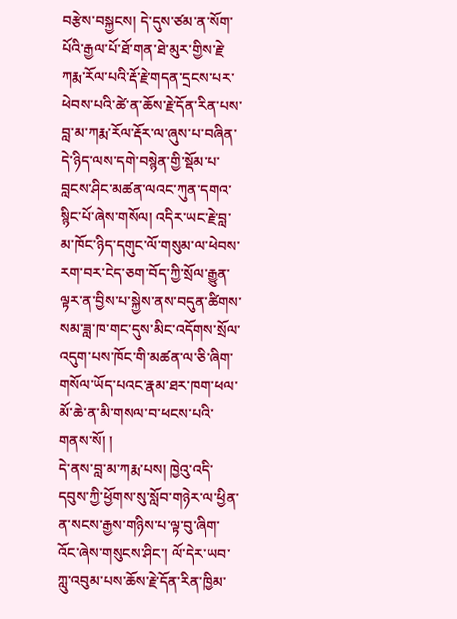བརྩེས་བསྐྱངས། དེ་དུས་ཙམ་ན་སོག་པོའི་རྒྱལ་པོ་ཐོ་གན་ཐེ་མུར་གྱིས་རྗེ་ཀརྨ་རོལ་པའི་རྡོ་རྗེ་གདན་དྲངས་པར་ཕེབས་པའི་ཚེ་ན་ཆོས་རྗེ་དོན་རིན་པས་བླ་མ་ཀརྨ་རོལ་རྡོར་ལ་ཞུས་པ་བཞིན་དེ་ཉིད་ལས་དགེ་བསྙེན་གྱི་སྡོམ་པ་བླངས་ཤིང་མཚན་ལའང་ཀུན་དགའ་སྙིང་པོ་ཞེས་གསོལ། འདིར་ཡང་རྗེ་བླ་མ་ཁོང་ཉིད་དགུང་ལོ་གསུམ་ལ་ཕེབས་རག་བར་ངེད་ཅག་བོད་ཀྱི་སྲོལ་རྒྱུན་ལྟར་ན་བྱིས་པ་སྐྱེས་ནས་བདུན་ཚིགས་སམ་ཟླ་ཁ་གང་དུས་མིང་འདོགས་སྲོལ་འདུག་པས་ཁོང་གི་མཚན་ལ་ཅི་ཞིག་གསོལ་ཡོད་པའང་རྣམ་ཐར་ཁག་ཕལ་མོ་ཆེ་ན་མི་གསལ་བ་ཕངས་པའི་གནས་སོ། །
དེ་ནས་བླ་མ་ཀརྨ་པས། ཁྱེའུ་འདི་དབུས་ཀྱི་ཕྱོགས་སུ་སློབ་གཉེར་ལ་ཕྱིན་ན་སངས་རྒྱས་གཉིས་པ་ལྟ་བུ་ཞིག་འོང་ཞེས་གསུངས་ཤིང་། ལོ་དེར་ཡབ་ཀླུ་འབུམ་པས་ཆོས་རྗེ་དོན་རིན་ཁྱིམ་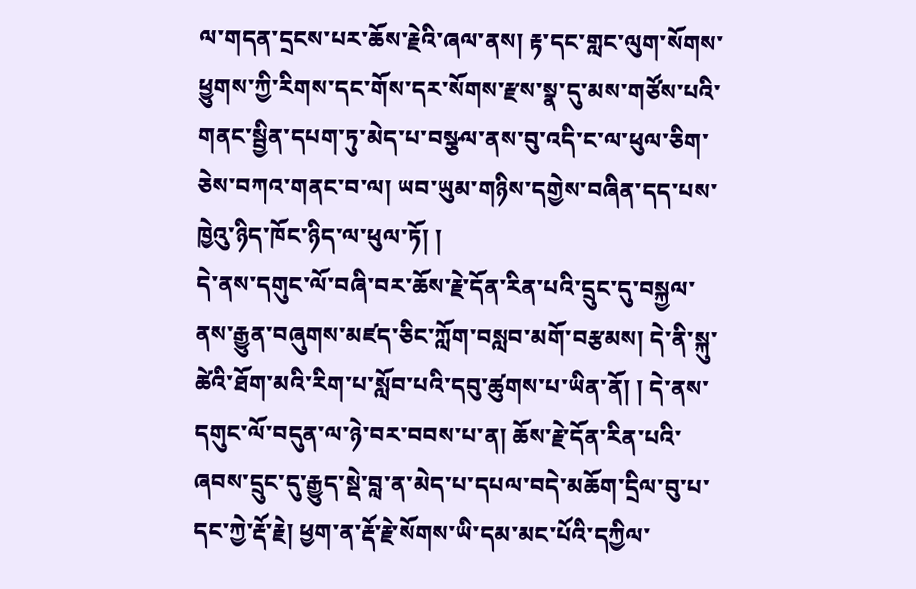ལ་གདན་དྲངས་པར་ཆོས་རྗེའི་ཞལ་ནས། རྟ་དང་གླང་ལུག་སོགས་ཕྱུགས་ཀྱི་རིགས་དང་གོས་དར་སོགས་རྫས་སྣ་དུ་མས་གཙོས་པའི་གནང་སྦྱིན་དཔག་ཏུ་མེད་པ་བསྩལ་ནས་བུ་འདི་ང་ལ་ཕུལ་ཅིག་ཅེས་བཀའ་གནང་བ་ལ། ཡབ་ཡུམ་གཉིས་དགྱེས་བཞིན་དད་པས་ཁྱེའུ་ཉིད་ཁོང་ཉིད་ལ་ཕུལ་ཏོ། །
དེ་ནས་དགུང་ལོ་བཞི་བར་ཆོས་རྗེ་དོན་རིན་པའི་དྲུང་དུ་བསྐྱལ་ནས་རྒྱུན་བཞུགས་མཛད་ཅིང་ཀློག་བསླབ་མགོ་བརྩམས། དེ་ནི་སྐུ་ཚེའི་ཐོག་མའི་རིག་པ་སློབ་པའི་དབུ་ཚུགས་པ་ཡིན་ནོ། ། དེ་ནས་དགུང་ལོ་བདུན་ལ་ཉེ་བར་བབས་པ་ན། ཆོས་རྗེ་དོན་རིན་པའི་ཞབས་དྲུང་དུ་རྒྱུད་སྡེ་བླ་ན་མེད་པ་དཔལ་བདེ་མཆོག་དྲིལ་བུ་པ་དང་ཀྱེ་རྡོ་རྗེ། ཕྱག་ན་རྡོ་རྗེ་སོགས་ཡི་དམ་མང་པོའི་དཀྱིལ་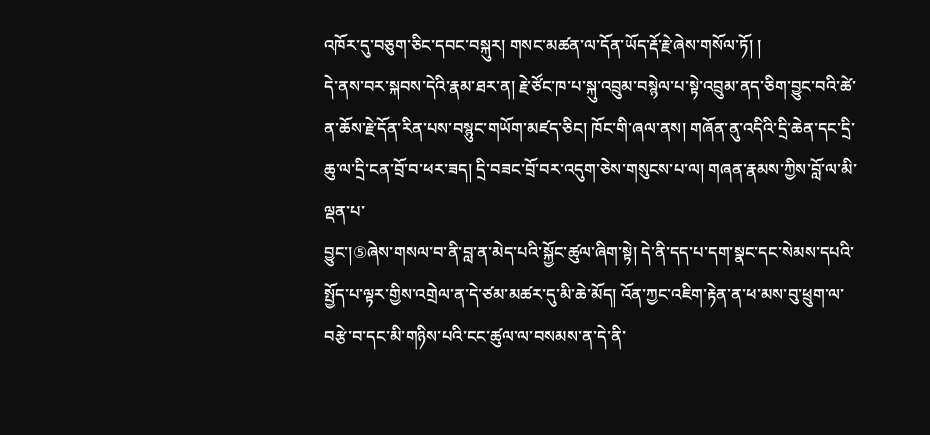འཁོར་དུ་བཅུག་ཅིང་དབང་བསྐུར། གསང་མཚན་ལ་དོན་ཡོད་རྡོ་རྗེ་ཞེས་གསོལ་ཏོ། །
དེ་ནས་བར་སྐབས་དེའི་རྣམ་ཐར་ན། རྗེ་ཙོང་ཁ་པ་སྐུ་འབྲུམ་བསྙེལ་པ་སྟེ་འབྲུམ་ནད་ཅིག་བྱུང་བའི་ཚེ་ན་ཆོས་རྗེ་དོན་རིན་པས་བསྙུང་གཡོག་མཛད་ཅིང། ཁོང་གི་ཞལ་ནས། གཞོན་ནུ་འདིའི་དྲི་ཆེན་དང་དྲི་ཆུ་ལ་དྲི་ངན་བྲོ་བ་ཕར་ཟད། དྲི་བཟང་བྲོ་བར་འདུག་ཅེས་གསུངས་པ་ལ། གཞན་རྣམས་ཀྱིས་བློ་ལ་མི་ལྡན་པ་
བྱུང་།⑤ཞེས་གསལ་བ་ནི་བླ་ན་མེད་པའི་སྐྱོང་ཚུལ་ཞིག་སྟེ། དེ་ནི་དད་པ་དག་སྣང་དང་སེམས་དཔའི་སྤྱོད་པ་ལྟར་གྱིས་འགྲེལ་ན་དེ་ཙམ་མཚར་དུ་མི་ཆེ་མོད། འོན་ཀྱང་འཇིག་རྟེན་ན་ཕ་མས་བུ་ཕྲུག་ལ་བརྩེ་བ་དང་མི་གཉིས་པའི་ངང་ཚུལ་ལ་བསམས་ན་དེ་ནི་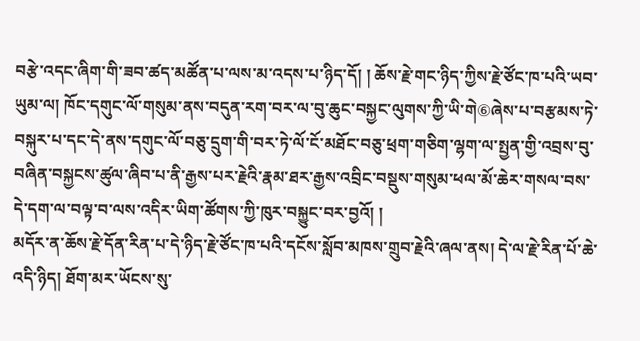བརྩེ་འདང་ཞིག་གི་ཟབ་ཚད་མཚོན་པ་ལས་མ་འདས་པ་ཉིད་དོ། ། ཆོས་རྗེ་གང་ཉིད་ཀྱིས་རྗེ་ཙོང་ཁ་པའི་ཡབ་ཡུམ་ལ། ཁོང་དགུང་ལོ་གསུམ་ནས་བདུན་རག་བར་ལ་བུ་ཆུང་བསྐྱང་ལུགས་ཀྱི་ཡི་གེ⑥ཞེས་པ་བརྩམས་ཏེ་བསྐུར་པ་དང་དེ་ནས་དགུང་ལོ་བཅུ་དྲུག་གི་བར་ཏེ་ལོ་ངོ་མཐོང་བཅུ་ཕྲག་གཅིག་ལྷག་ལ་སྤྱན་གྱི་འབྲས་བུ་བཞིན་བསྐྱངས་ཚུལ་ཞིབ་པ་ནི་རྒྱས་པར་རྗེའི་རྣམ་ཐར་རྒྱས་འབྲིང་བསྡུས་གསུམ་ཕལ་མོ་ཆེར་གསལ་བས་དེ་དག་ལ་བལྟ་བ་ལས་འདིར་ཡིག་ཚོགས་ཀྱི་ཁུར་བསྐྱུང་བར་བྱའོ། །
མདོར་ན་ཆོས་རྗེ་དོན་རིན་པ་དེ་ཉིད་རྗེ་ཙོང་ཁ་པའི་དངོས་སློབ་མཁས་གྲུབ་རྗེའི་ཞལ་ནས། དེ་ལ་རྗེ་རིན་པོ་ཆེ་འདི་ཉིད། ཐོག་མར་ཡོངས་སུ་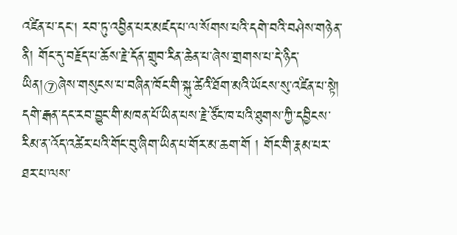འཛིན་པ་དང། རབ་ཏུ་འབྱིན་པར་མཛད་པ་ལ་སོགས་པའི་དགེ་བའི་བཤེས་གཉེན་ནི། གོང་དུ་བརྗོད་པ་ཆོས་རྗེ་དོན་གྲུབ་རིན་ཆེན་པ་ཞེས་གྲགས་པ་དེ་ཉིད་ཡིན།⑦ཞེས་གསུངས་པ་བཞིན་ཁོང་གི་སྐུ་ཚེའི་ཐོག་མའི་ཡོངས་སུ་འཛིན་པ་སྟེ། དགེ་རྒན་དང་རབ་བྱུང་གི་མཁན་པོ་ཡིན་པས་རྗེ་ཙོང་ཁ་པའི་ཐུགས་ཀྱི་དབྱིངས་རིམ་ན་འོད་འཚེར་པའི་གོང་བུ་ཞིག་ཡིན་པ་གོར་མ་ཆག་གོ ། གོང་གི་རྣམ་པར་ཐར་པ་ལས་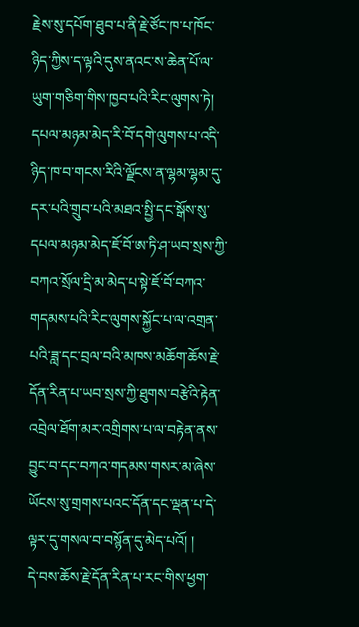རྗེས་སུ་དཔོག་ཐུབ་པ་ནི་རྗེ་ཙོང་ཁ་པ་ཁོང་ཉིད་ཀྱིས་ད་ལྟའི་དུས་ནའང་ས་ཆེན་པོ་ལ་ཡུག་གཅིག་གིས་ཁྱབ་པའི་རིང་ལུགས་ཏེ། དཔལ་མཉམ་མེད་རི་བོ་དགེ་ལུགས་པ་འདི་ཉིད་ཁ་བ་གངས་རིའི་ལྗོངས་ན་ལྷམ་ལྷམ་དུ་དར་པའི་གྲུབ་པའི་མཐའ་སྤྱི་དང་སྒོས་སུ་དཔལ་མཉམ་མེད་ཇོ་བོ་ཨ་ཏི་ཤ་ཡབ་སྲས་ཀྱི་བཀའ་སྲོལ་དྲི་མ་མེད་པ་སྟེ་ཇོ་བོ་བཀའ་གདམས་པའི་རིང་ལུགས་སྐྱོང་པ་ལ་འགྲན་པའི་ཟླ་དང་བྲལ་བའི་མཁས་མཆོག་ཆོས་རྗེ་དོན་རིན་པ་ཡབ་སྲས་ཀྱི་ཐུགས་བརྩེའི་རྟེན་འབྲེལ་ཐོག་མར་འགྲིགས་པ་ལ་བརྟེན་ནས་བྱུང་བ་དང་བཀའ་གདམས་གསར་མ་ཞེས་ཡོངས་སུ་གྲགས་པའང་དོན་དང་ལྡན་པ་དེ་ལྟར་དུ་གསལ་བ་བསྙོན་དུ་མེད་པའོ། །
དེ་བས་ཆོས་རྗེ་དོན་རིན་པ་རང་གིས་ཕྱག་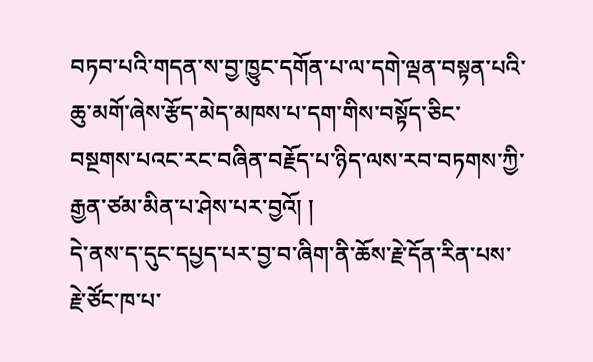བཏབ་པའི་གདན་ས་བྱ་ཁྱུང་དགོན་པ་ལ་དགེ་ལྡན་བསྟན་པའི་ཆུ་མགོ་ཞེས་རྩོད་མེད་མཁས་པ་དག་གིས་བསྟོད་ཅིང་བསྔགས་པའང་རང་བཞིན་བརྗོད་པ་ཉིད་ལས་རབ་བཏགས་ཀྱི་རྒྱན་ཙམ་མིན་པ་ཤེས་པར་བྱའོ། །
དེ་ནས་ད་དུང་དཔྱད་པར་བྱ་བ་ཞིག་ནི་ཆོས་རྗེ་དོན་རིན་པས་རྗེ་ཙོང་ཁ་པ་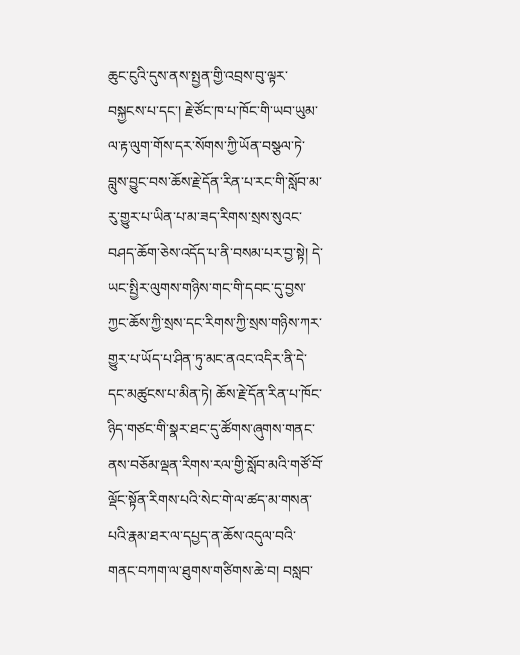ཆུང་ངུའི་དུས་ནས་སྤྱན་གྱི་འབྲས་བུ་ལྟར་བསྐྱངས་པ་དང་། རྗེ་ཙོང་ཁ་པ་ཁོང་གི་ཡབ་ཡུམ་ལ་རྟ་ལུག་གོས་དར་སོགས་ཀྱི་ཡོན་བསྩལ་ཏེ་བླུས་བྱུང་བས་ཆོས་རྗེ་དོན་རིན་པ་རང་གི་སློབ་མ་རུ་གྱུར་པ་ཡིན་པ་མ་ཟད་རིགས་སྲས་སུའང་བཤད་ཆོག་ཅེས་འདོད་པ་ནི་བསམ་པར་བྱ་སྟེ། དེ་ཡང་སྤྱིར་ལུགས་གཉིས་གང་གི་དབང་དུ་བྱས་ཀྱང་ཆོས་ཀྱི་སྲས་དང་རིགས་ཀྱི་སྲས་གཉིས་ཀར་གྱུར་པ་ཡོད་པ་ཤིན་ཏུ་མང་ནའང་འདིར་ནི་དེ་དང་མཚུངས་པ་མིན་ཏེ། ཆོས་རྗེ་དོན་རིན་པ་ཁོང་ཉིད་གཙང་གི་སྣར་ཐང་དུ་ཚོགས་ཞུགས་གནང་ནས་བཅོམ་ལྡན་རིགས་རལ་གྱི་སློབ་མའི་གཙོ་བོ་ལྡོང་སྟོན་རིགས་པའི་སེང་གེ་ལ་ཚད་མ་གསན་པའི་རྣམ་ཐར་ལ་དཔྱད་ན་ཆོས་འདུལ་བའི་གནང་བཀག་ལ་ཐུགས་གཙིགས་ཆེ་བ། བསླབ་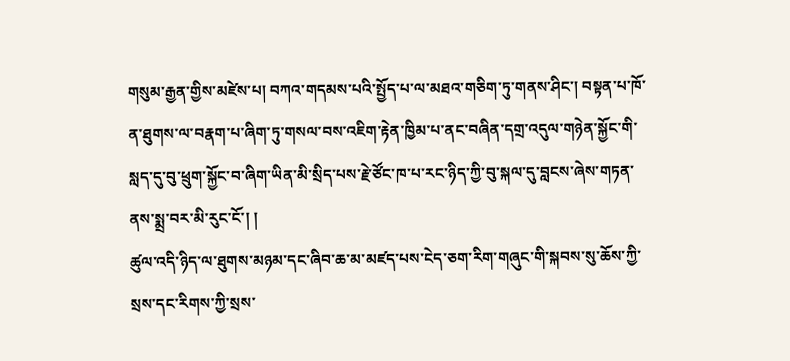གསུམ་རྒྱན་གྱིས་མཛེས་པ། བཀའ་གདམས་པའི་སྤྱོད་པ་ལ་མཐའ་གཅིག་ཏུ་གནས་ཤིང་། བསྟན་པ་ཁོ་ན་ཐུགས་ལ་བརྣག་པ་ཞིག་ཏུ་གསལ་བས་འཇིག་རྟེན་ཁྱིམ་པ་ནང་བཞིན་དགྲ་འདུལ་གཉེན་སྐྱོང་གི་སླད་དུ་བུ་ཕྲུག་སྐྱོང་བ་ཞིག་ཡིན་མི་སྲིད་པས་རྗེ་ཙོང་ཁ་པ་རང་ཉིད་ཀྱི་བུ་སྐལ་དུ་བླངས་ཞེས་གཏན་ནས་སྨྲ་བར་མི་རུང་ངོ་། །
ཚུལ་འདི་ཉིད་ལ་ཐུགས་མཉམ་དང་ཞིབ་ཆ་མ་མཛད་པས་ངེད་ཅག་རིག་གཞུང་གི་སྐབས་སུ་ཆོས་ཀྱི་སྲས་དང་རིགས་ཀྱི་སྲས་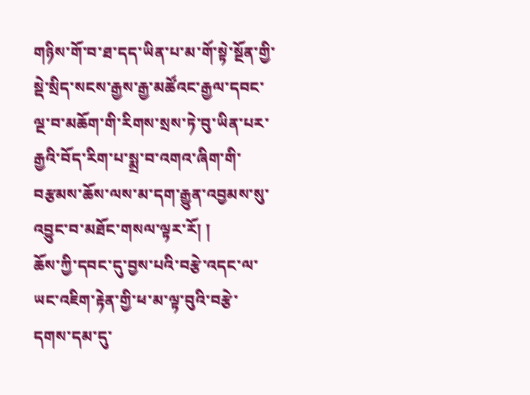གཉིས་གོ་བ་ཐ་དད་ཡིན་པ་མ་གོ་སྟེ་སྔོན་གྱི་སྡེ་སྲིད་སངས་རྒྱས་རྒྱ་མཚོའང་རྒྱལ་དབང་ལྔ་བ་མཆོག་གི་རིགས་སྲས་ཏེ་བུ་ཡིན་པར་རྒྱའི་བོད་རིག་པ་སྨྲ་བ་འགའ་ཞིག་གི་བརྩམས་ཆོས་ལས་མ་དག་རྒྱུན་འབྱམས་སུ་འབྱུང་བ་མཐོང་གསལ་ལྟར་རོ། །
ཆོས་ཀྱི་དབང་དུ་བྱས་པའི་བརྩེ་འདང་ལ་ཡང་འཇིག་རྟེན་གྱི་ཕ་མ་ལྟ་བུའི་བརྩེ་དགས་དམ་དུ་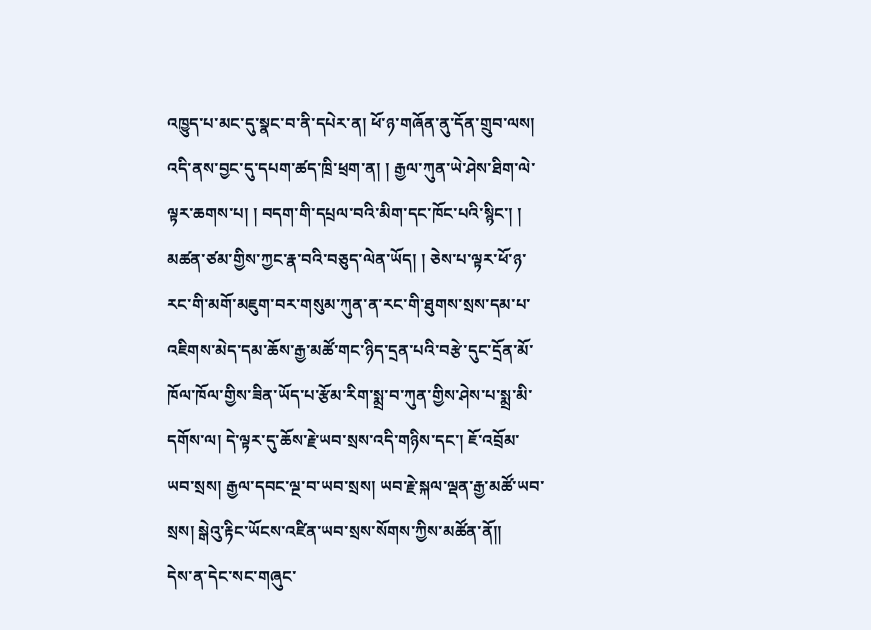འཁྱུད་པ་མང་དུ་སྣང་བ་ནི་དཔེར་ན། ཕོ་ཉ་གཞོན་ནུ་དོན་གྲུབ་ལས། འདི་ནས་བྱང་དུ་དཔག་ཚད་ཁྲི་ཕྲག་ན། ། རྒྱལ་ཀུན་ཡེ་ཤེས་ཐིག་ལེ་ལྟར་ཆགས་པ། ། བདག་གི་དཔྲལ་བའི་མིག་དང་ཁོང་པའི་སྙིང་། ། མཚན་ཙམ་གྱིས་ཀྱང་རྣ་བའི་བཅུད་ལེན་ཡོད། ། ཅེས་པ་ལྟར་ཕོ་ཉ་རང་གི་མགོ་མཇུག་བར་གསུམ་ཀུན་ན་རང་གི་ཐུགས་སྲས་དམ་པ་འཇིགས་མེད་དམ་ཆོས་རྒྱ་མཚོ་གང་ཉིད་དྲན་པའི་བརྩེ་དུང་དྲོན་མོ་ཁོལ་ཁོལ་གྱིས་ཟིན་ཡོད་པ་རྩོམ་རིག་སྨྲ་བ་ཀུན་གྱིས་ཤེས་པ་སྨྲ་མི་དགོས་ལ། དེ་ལྟར་དུ་ཆོས་རྗེ་ཡབ་སྲས་འདི་གཉིས་དང་། ཇོ་འབྲོམ་ཡབ་སྲས། རྒྱལ་དབང་ལྔ་བ་ཡབ་སྲས། ཡབ་རྗེ་སྐལ་ལྡན་རྒྱ་མཚོ་ཡབ་སྲས། སྒེའུ་རྟིང་ཡོངས་འཛིན་ཡབ་སྲས་སོགས་ཀྱིས་མཚོན་ནོ།།
དེས་ན་དེང་སང་གཞུང་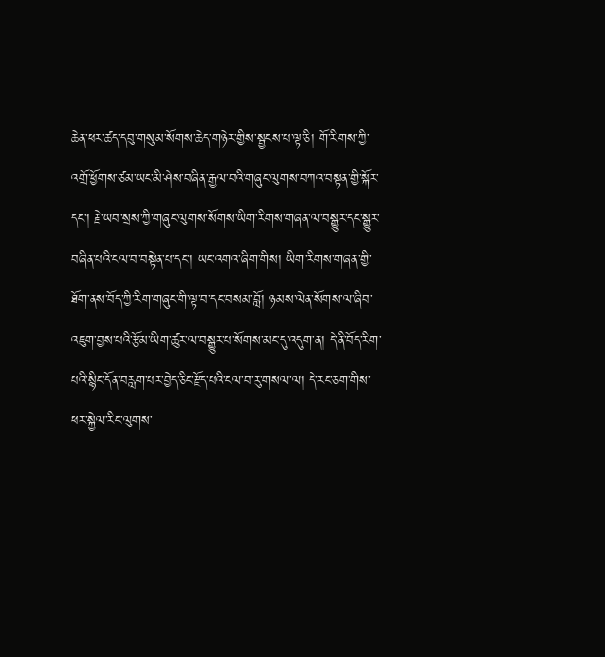ཆེན་ཕར་ཚད་དབུ་གསུམ་སོགས་ཆེད་གཉེར་གྱིས་སྦྱངས་པ་ལྟ་ཅི། གོ་རིགས་ཀྱི་འགྲོ་ཕྱོགས་ཙམ་ཡང་མི་ཤེས་བཞིན་རྒྱལ་བའི་གཞུང་ལུགས་བཀའ་བསྟན་གྱི་སྐོར་དང་། རྗེ་ཡབ་སྲས་ཀྱི་གཞུང་ལུགས་སོགས་ཡིག་རིགས་གཞན་ལ་བསྒྱུར་དང་སྒྱུར་བཞིན་པའི་ངལ་བ་བསྟེན་པ་དང་། ཡང་འགའ་ཞིག་གིས། ཡིག་རིགས་གཞན་གྱི་ཐོག་ནས་བོད་ཀྱི་རིག་གཞུང་གི་ལྟ་བ་དང་བསམ་བློ། ཉམས་ལེན་སོགས་ལ་ཞིབ་འཇུག་བྱས་པའི་རྩོམ་ཡིག་ཚུར་ལ་བསྒྱུར་པ་སོགས་མང་དུ་འདུག་ན། དེ་ནི་བོད་རིག་པའི་སྙིང་དོན་བརླག་པར་བྱེད་ཅིང་རྫོད་པའི་ངལ་བ་རུ་གསལ་ལ། དེ་རང་ཅག་གིས་ཕར་སྐྱེལ་རིང་ལུགས་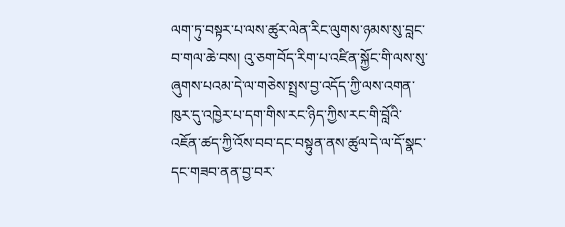ལག་ཏུ་བསྟར་པ་ལས་ཚུར་ལེན་རིང་ལུགས་ཉམས་སུ་བླང་བ་གལ་ཆེ་བས། འུ་ཅག་བོད་རིག་པ་འཛིན་སྐྱོང་གི་ལས་སུ་ཞུགས་པའམ་དེ་ལ་གཅེས་སྤྲས་བྱ་འདོད་ཀྱི་ལས་འགན་ཁུར་དུ་འཁྱེར་པ་དག་གིས་རང་ཉིད་ཀྱིས་རང་གི་བློའི་འཇོན་ཚད་ཀྱི་འོས་བབ་དང་བསྟུན་ནས་ཚུལ་དེ་ལ་དོ་སྣང་དང་གཟབ་ནན་བྱ་བར་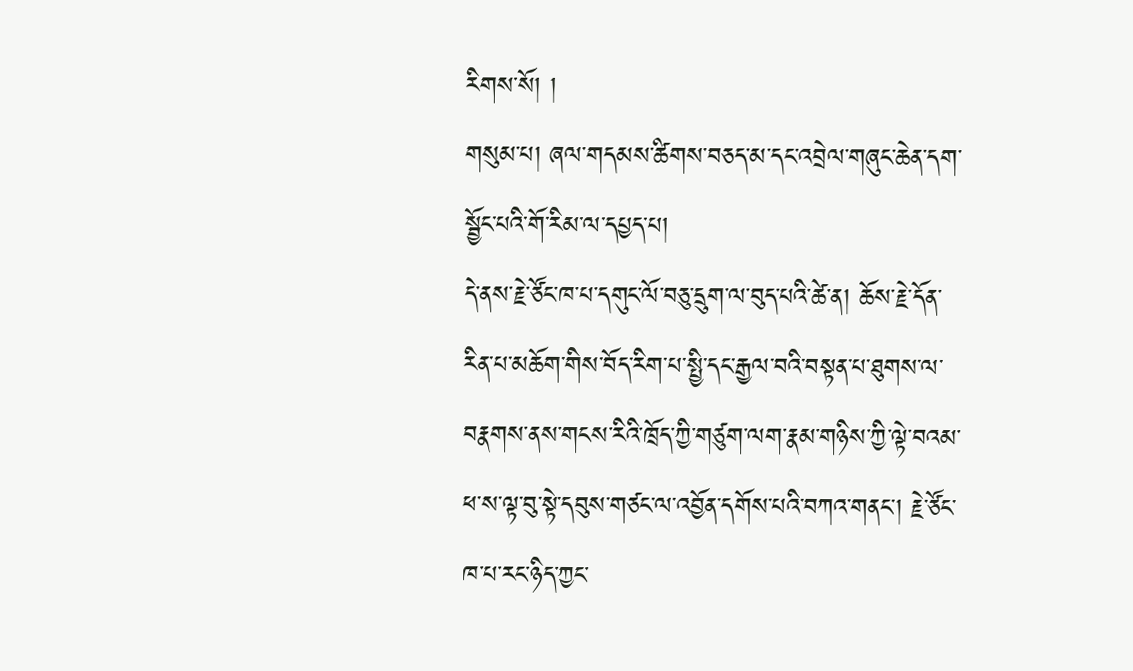རིགས་སོ། །
གསུམ་པ། ཞལ་གདམས་ཚིགས་བཅད་མ་དང་འབྲེལ་གཞུང་ཆེན་དག་སྦྱོང་པའི་གོ་རིམ་ལ་དཔྱད་པ།
དེ་ནས་རྗེ་ཙོང་ཁ་པ་དགུང་ལོ་བཅུ་དྲུག་ལ་བུད་པའི་ཚེ་ན། ཆོས་རྗེ་དོན་རིན་པ་མཆོག་གིས་བོད་རིག་པ་སྤྱི་དང་རྒྱལ་བའི་བསྟན་པ་ཐུགས་ལ་བརྣགས་ནས་གངས་རིའི་ཁྲོད་ཀྱི་གཙུག་ལག་རྣམ་གཉིས་ཀྱི་ལྟེ་བའམ་ཕ་ས་ལྟ་བུ་སྟེ་དབུས་གཙང་ལ་འབྱོན་དགོས་པའི་བཀའ་གནང་། རྗེ་ཙོང་ཁ་པ་རང་ཉིད་ཀྱང་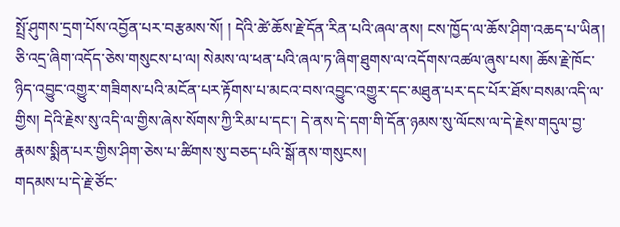སྤྲོ་ཤུགས་དྲག་པོས་འབྱོན་པར་བརྩམས་སོ། ། དེའི་ཚེ་ཆོས་རྗེ་དོན་རིན་པའི་ཞལ་ནས། ངས་ཁྱོད་ལ་ཆོས་ཤིག་འཆད་པ་ཡིན། ཅི་འདྲ་ཞིག་འདོད་ཅེས་གསུངས་པ་ལ། སེམས་ལ་ཕན་པའི་ཞལ་ཏ་ཞིག་ཐུགས་ལ་འདོགས་འཚལ་ཞུས་པས། ཆོས་རྗེ་ཁོང་ཉིད་འབྱུང་འགྱུར་གཟིགས་པའི་མངོན་པར་རྟོགས་པ་མངའ་བས་འབྱུང་འགྱུར་དང་མཐུན་པར་དང་པོར་ཐོས་བསམ་འདི་ལ་གྱིས། དེའི་རྗེས་སུ་འདི་ལ་གྱིས་ཞེས་སོགས་ཀྱི་རིམ་པ་དང་། དེ་ནས་དེ་དག་གི་དོན་ཉམས་སུ་ལོངས་ལ་དེ་རྗེས་གདུལ་བྱ་རྣམས་སྨིན་པར་གྱིས་ཤིག་ཅེས་པ་ཚིགས་སུ་བཅད་པའི་སྒོ་ནས་གསུངས།
གདམས་པ་དེ་རྗེ་ཙོང་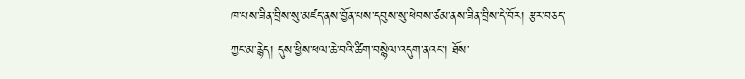ཁ་པས་ཟིན་བྲིས་སུ་མཛད་ནས་བྱོན་པས་དབུས་སུ་ཕེབས་ཙམ་ནས་ཟིན་བྲིས་དེ་བོར། རྩར་བཅད་ཀྱང་མ་རྙེད། དུས་ཕྱིས་ཕལ་ཆེ་བའི་ཚིག་བསྙེལ་འདུག་ནའང་། ཐོས་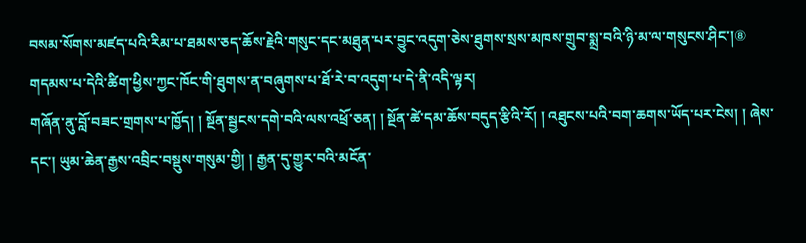བསམ་སོགས་མཛད་པའི་རིམ་པ་ཐམས་ཅད་ཆོས་རྗེའི་གསུང་དང་མཐུན་པར་བྱུང་འདུག་ཅེས་ཐུགས་སྲས་མཁས་གྲུབ་སྨྲ་བའི་ཉི་མ་ལ་གསུངས་ཤིང་།⑧ གདམས་པ་དེའི་ཚིག་ཕྱིས་ཀྱང་ཁོང་གི་ཐུགས་ན་བཞུགས་པ་ཐོ་རེ་བ་འདུག་པ་དེ་ནི་འདི་ལྟར།
གཞོན་ནུ་བློ་བཟང་གྲགས་པ་ཁྱོད། ། སྔོན་སྦྱངས་དགེ་བའི་ལས་འཕྲོ་ཅན། ། སྔོན་ཚེ་དམ་ཆོས་བདུད་རྩིའི་རོ། ། འཐུངས་པའི་བག་ཆགས་ཡོད་པར་ངེས། ། ཞེས་དང་། ཡུམ་ཆེན་རྒྱས་འབྲིང་བསྡུས་གསུམ་གྱི། ། རྒྱན་དུ་གྱུར་བའི་མངོན་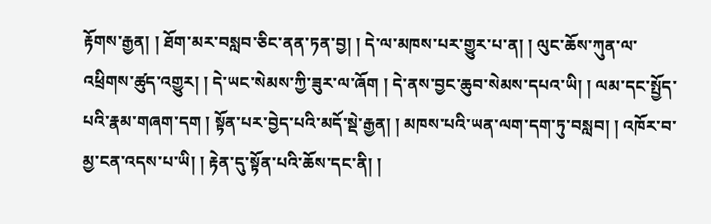རྟོགས་རྒྱན། ། ཐོག་མར་བསླབ་ཅིང་ནན་ཏན་བྱ། ། དེ་ལ་མཁས་པར་གྱུར་པ་ན། ། ལུང་ཆོས་ཀུན་ལ་འཕྲིགས་ཚུད་འགྱུར། ། དེ་ཡང་སེམས་ཀྱི་ཟུར་ལ་ཞོག ། དེ་ནས་བྱང་ཆུབ་སེམས་དཔའ་ཡི། ། ལམ་དང་སྤྱོད་པའི་རྣམ་གཞག་དག ། སྟོན་པར་བྱེད་པའི་མདོ་སྡེ་རྒྱན། ། མཁས་པའི་ཡན་ལག་དག་ཏུ་བསླབ། ། འཁོར་བ་མྱ་ངན་འདས་པ་ཡི། ། རྟེན་དུ་སྟོན་པའི་ཆོས་དང་ནི། །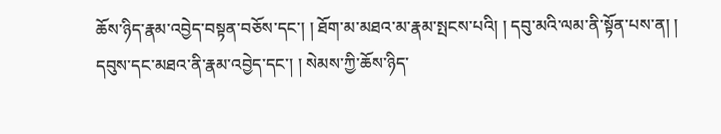ཆོས་ཉིད་རྣམ་འབྱེད་བསྟན་བཅོས་དང་། ། ཐོག་མ་མཐའ་མ་རྣམ་སྤངས་པའི། ། དབུ་མའི་ལམ་ནི་སྟོན་པས་ན། ། དབུས་དང་མཐའ་ནི་རྣམ་འབྱེད་དང་། ། སེམས་ཀྱི་ཆོས་ཉིད་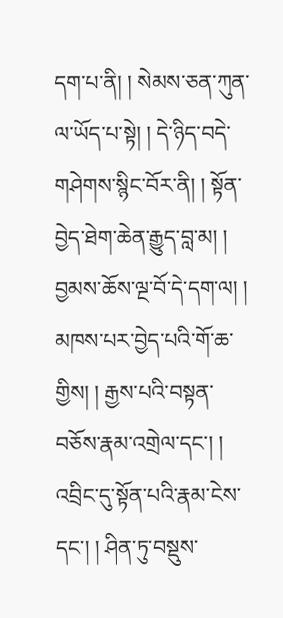དག་པ་ནི། ། སེམས་ཅན་ཀུན་ལ་ཡོད་པ་སྟེ། ། དེ་ཉིད་བདེ་གཤེགས་སྙིང་བོར་ནི། ། སྟོན་བྱེད་ཐེག་ཆེན་རྒྱུད་བླ་མ། ། བྱམས་ཆོས་ལྔ་བོ་དེ་དག་ལ། ། མཁས་པར་བྱེད་པའི་གོ་ཆ་གྱིས། ། རྒྱས་པའི་བསྟན་བཅོས་རྣམ་འགྲེལ་དང་། ། འབྲིང་དུ་སྟོན་པའི་རྣམ་ངེས་
དང་། ། ཤིན་ཏུ་བསྡུས་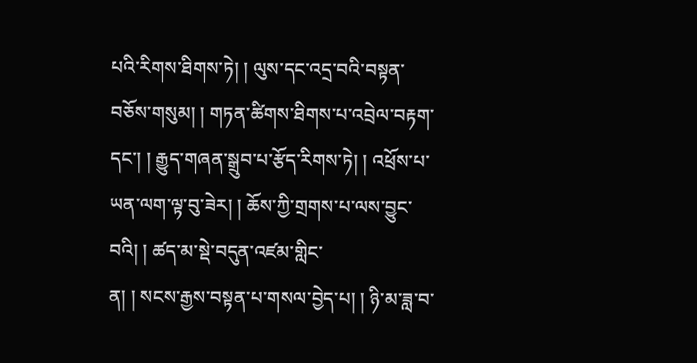པའི་རིགས་ཐིགས་ཏེ། ། ལུས་དང་འདྲ་བའི་བསྟན་བཅོས་གསུམ། ། གཏན་ཚིགས་ཐིགས་པ་འབྲེལ་བརྟག་དང་། ། རྒྱུད་གཞན་སྒྲུབ་པ་རྩོད་རིགས་ཏེ། ། འཕྲོས་པ་ཡན་ལག་ལྟ་བུ་ཟེར། ། ཆོས་ཀྱི་གྲགས་པ་ལས་བྱུང་བའི། ། ཚད་མ་སྡེ་བདུན་འཛམ་གླིང་
ན། ། སངས་རྒྱས་བསྟན་པ་གསལ་བྱེད་པ། ། ཉི་མ་ཟླ་བ་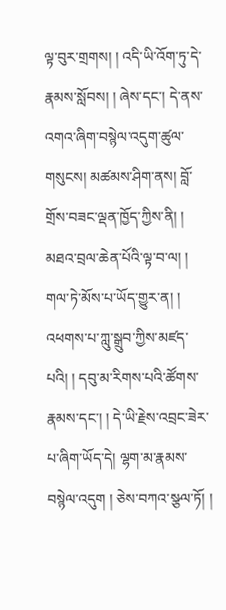ལྟ་བུར་གྲགས། ། འདི་ཡི་འོག་ཏུ་དེ་རྣམས་སློབས། ། ཞེས་དང་། དེ་ནས་འགའ་ཞིག་བསྙེལ་འདུག་ཚུལ་གསུངས། མཚམས་ཤིག་ནས། བློ་གྲོས་བཟང་ལྡན་ཁྱོད་ཀྱིས་ནི། ། མཐའ་བྲལ་ཆེན་པོའི་ལྟ་བ་ལ། ། གལ་ཏེ་མོས་པ་ཡོད་གྱུར་ན། ། འཕགས་པ་ཀླུ་སྒྲུབ་ཀྱིས་མཛད་པའི། ། དབུ་མ་རིགས་པའི་ཚོགས་རྣམས་དང་། ། དེ་ཡི་རྗེས་འབྲང་ཟེར་པ་ཞིག་ཡོད་དེ། ལྷག་མ་རྣམས་བསྙེལ་འདུག ། ཅེས་བཀའ་སྩལ་ཏོ། །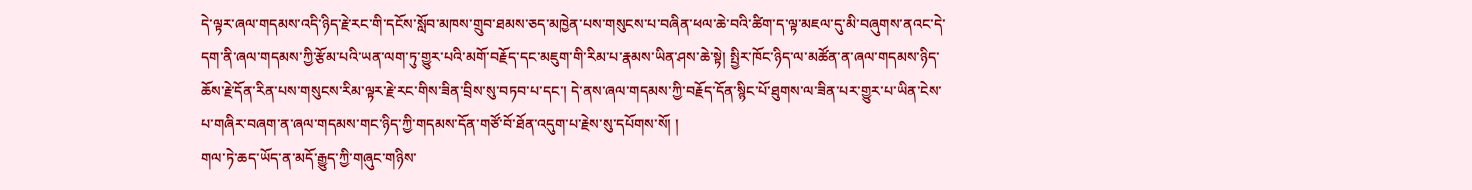དེ་ལྟར་ཞལ་གདམས་འདི་ཉིད་རྗེ་རང་གི་དངོས་སློབ་མཁས་གྲུབ་ཐམས་ཅད་མཁྱེན་པས་གསུངས་པ་བཞིན་ཕལ་ཆེ་བའི་ཚིག་ད་ལྟ་མཇལ་དུ་མི་བཞུགས་ནའང་དེ་དག་ནི་ཞལ་གདམས་ཀྱི་རྩོམ་པའི་ཡན་ལག་ཏུ་གྱུར་པའི་མགོ་བརྗོད་དང་མཇུག་གི་རིམ་པ་རྣམས་ཡིན་ཤས་ཆེ་སྟེ། སྤྱིར་ཁོང་ཉིད་ལ་མཚོན་ན་ཞལ་གདམས་ཉིད་ཆོས་རྗེ་དོན་རིན་པས་གསུངས་རིམ་ལྟར་རྗེ་རང་གིས་ཟིན་བྲིས་སུ་བཏབ་པ་དང་། དེ་ནས་ཞལ་གདམས་ཀྱི་བརྗོད་དོན་སྙིང་པོ་ཐུགས་ལ་ཟིན་པར་གྱུར་པ་ཡིན་ངེས་པ་གཞིར་བཞག་ན་ཞལ་གདམས་གང་ཉིད་ཀྱི་གདམས་དོན་གཙོ་བོ་ཐོན་འདུག་པ་རྗེས་སུ་དཔོགས་སོ། །
གལ་ཏེ་ཆད་ཡོད་ན་མདོ་རྒྱུད་ཀྱི་གཞུང་གཉིས་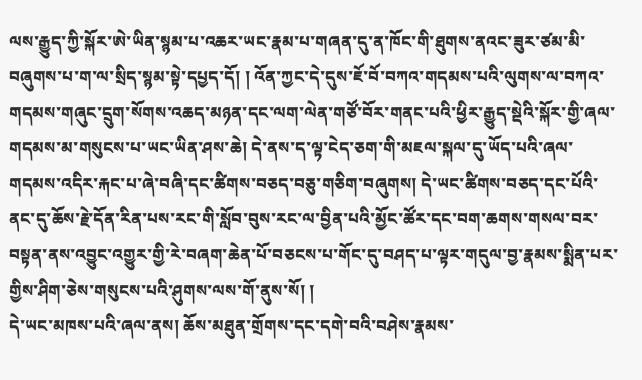ལས་རྒྱུད་ཀྱི་སྐོར་ཨེ་ཡིན་སྙམ་པ་འཆར་ཡང་རྣམ་པ་གཞན་དུ་ན་ཁོང་གི་ཐུགས་ནའང་ཟུར་ཙམ་མི་བཞུགས་པ་ག་ལ་སྲིད་སྙམ་སྟེ་དཔྱད་དོ། ། འོན་ཀྱང་དེ་དུས་ཇོ་བོ་བཀའ་གདམས་པའི་ལུགས་ལ་བཀའ་གདམས་གཞུང་དྲུག་སོགས་འཆད་མཉན་དང་ལག་ལེན་གཙོ་བོར་གནང་པའི་ཕྱིར་རྒྱུད་སྡེའི་སྐོར་གྱི་ཞལ་གདམས་མ་གསུངས་པ་ཡང་ཡིན་ཤས་ཆེ། དེ་ནས་ད་ལྟ་ངེད་ཅག་གི་མཇལ་སྐལ་དུ་ཡོད་པའི་ཞལ་གདམས་འདིར་རྐང་པ་ཞེ་བཞི་དང་ཚིགས་བཅད་བཅུ་གཅིག་བཞུགས། དེ་ཡང་ཚིགས་བཅད་དང་པོའི་ནང་དུ་ཆོས་རྗེ་དོན་རིན་པས་རང་གི་སློབ་བུས་རང་ལ་བྱིན་པའི་མྱོང་ཚོར་དང་བག་ཆགས་གསལ་བར་བསྟན་ནས་འབྱུང་འགྱུར་གྱི་རེ་བཞག་ཆེན་པོ་བཅངས་པ་གོང་དུ་བཤད་པ་ལྟར་གདུལ་བྱ་རྣམས་སྨིན་པར་གྱིས་ཤིག་ཅེས་གསུངས་པའི་ཤུགས་ལས་གོ་ནུས་སོ། །
དེ་ཡང་མཁས་པའི་ཞལ་ནས། ཆོས་མཐུན་གྲོགས་དང་དགེ་བའི་བཤེས་རྣམས་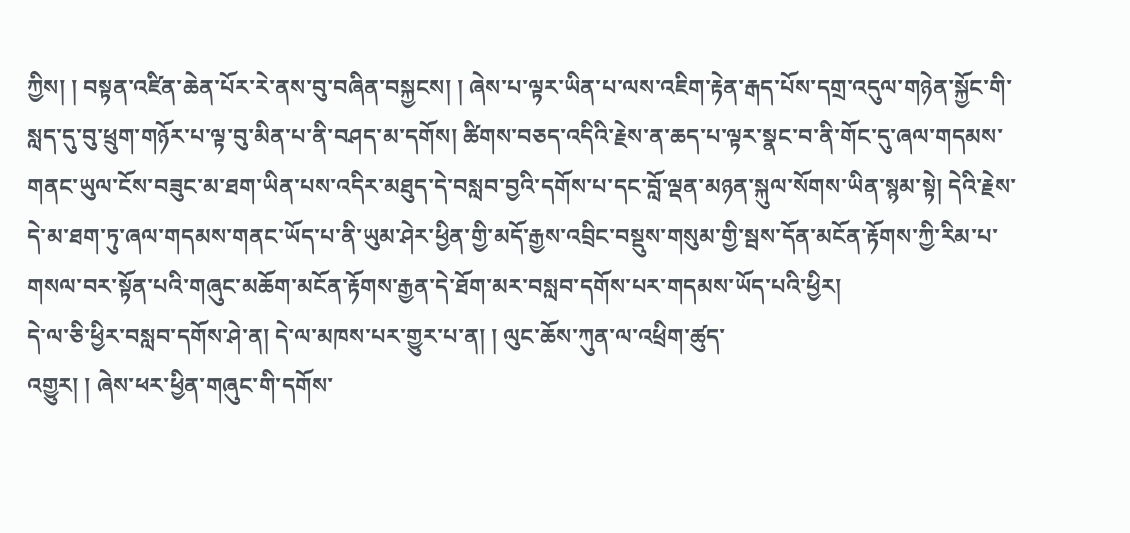ཀྱིས། ། བསྟན་འཛིན་ཆེན་པོར་རེ་ནས་བུ་བཞིན་བསྐྱངས། ། ཞེས་པ་ལྟར་ཡིན་པ་ལས་འཇིག་རྟེན་རྒད་པོས་དགྲ་འདུལ་གཉེན་སྐྱོང་གི་སླད་དུ་བུ་ཕྲུག་གཉོར་པ་ལྟ་བུ་མིན་པ་ནི་བཤད་མ་དགོས། ཚིགས་བཅད་འདིའི་རྗེས་ན་ཆད་པ་ལྟར་སྣང་བ་ནི་གོང་དུ་ཞལ་གདམས་གནང་ཡུལ་ངོས་བཟུང་མ་ཐག་ཡིན་པས་འདིར་མཐུད་དེ་བསླབ་བྱའི་དགོས་པ་དང་བློ་ལྡན་མཉན་སྐུལ་སོགས་ཡིན་སྙམ་སྟེ། དེའི་རྗེས་དེ་མ་ཐག་ཏུ་ཞལ་གདམས་གནང་ཡོད་པ་ནི་ཡུམ་ཤེར་ཕྱིན་གྱི་མདོ་རྒྱས་འབྲིང་བསྡུས་གསུམ་གྱི་སྦས་དོན་མངོན་རྟོགས་ཀྱི་རིམ་པ་གསལ་བར་སྟོན་པའི་གཞུང་མཆོག་མངོན་རྟོགས་རྒྱན་དེ་ཐོག་མར་བསླབ་དགོས་པར་གདམས་ཡོད་པའི་ཕྱིར།
དེ་ལ་ཅི་ཕྱིར་བསླབ་དགོས་ཤེ་ན། དེ་ལ་མཁས་པར་གྱུར་པ་ན། ། ལུང་ཆོས་ཀུན་ལ་འཕྲིག་ཚུད་
འགྱུར། ། ཞེས་ཕར་ཕྱིན་གཞུང་གི་དགོས་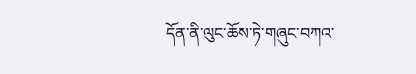དོན་ནི་ལུང་ཆོས་ཏེ་གཞུང་བཀའ་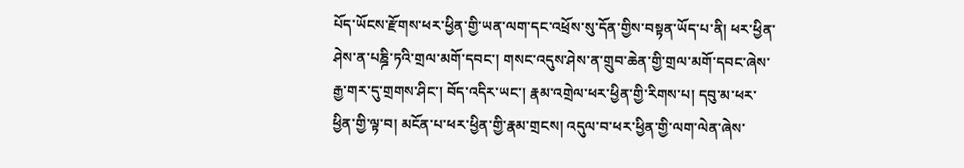པོད་ཡོངས་རྫོགས་ཕར་ཕྱིན་གྱི་ཡན་ལག་དང་འཕྲོས་སུ་དོན་གྱིས་བསྟན་ཡོད་པ་ནི། ཕར་ཕྱིན་ཤེས་ན་པཎྜི་ཏའི་གྲལ་མགོ་དབང་། གསང་འདུས་ཤེས་ན་གྲུབ་ཆེན་གྱི་གྲལ་མགོ་དབང་ཞེས་རྒྱ་གར་དུ་གྲགས་ཤིང་། བོད་འདིར་ཡང་། རྣམ་འགྲེལ་ཕར་ཕྱིན་གྱི་རིགས་པ། དབུ་མ་ཕར་ཕྱིན་གྱི་ལྟ་བ། མངོན་པ་ཕར་ཕྱིན་གྱི་རྣམ་གྲངས། འདུལ་བ་ཕར་ཕྱིན་གྱི་ལག་ལེན་ཞེས་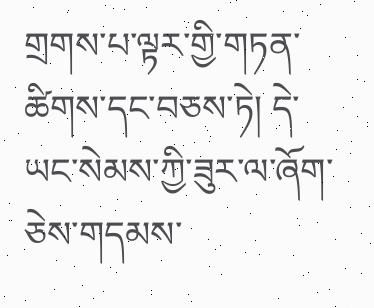གྲགས་པ་ལྟར་གྱི་གཏན་ཚིགས་དང་བཅས་ཏེ། དེ་ཡང་སེམས་ཀྱི་ཟུར་ལ་ཞོག་ཅེས་གདམས་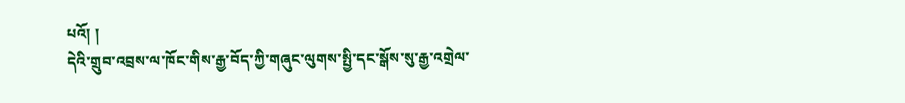པའོ། །
དེའི་གྲུབ་འབྲས་ལ་ཁོང་གིས་རྒྱ་བོད་ཀྱི་གཞུང་ལུགས་སྤྱི་དང་སྒོས་སུ་རྒྱ་འགྲེལ་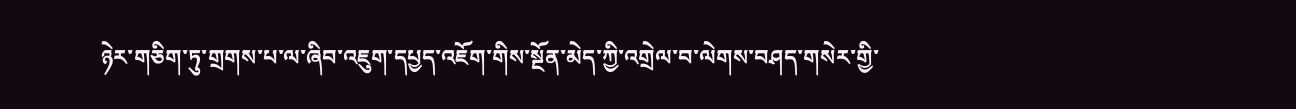ཉེར་གཅིག་ཏུ་གྲགས་པ་ལ་ཞིབ་འཇུག་དཔྱད་འཇོག་གིས་སྔོན་མེད་ཀྱི་འགྲེལ་བ་ལེགས་བཤད་གསེར་གྱི་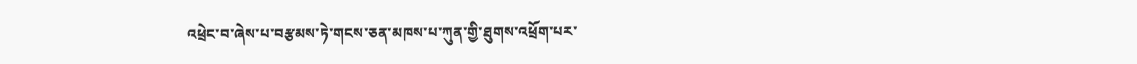འཕྲེང་བ་ཞེས་པ་བརྩམས་ཏེ་གངས་ཅན་མཁས་པ་ཀུན་གྱི་ཐུགས་འཕྲོག་པར་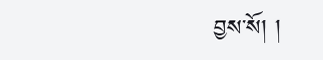བྱས་སོ། །